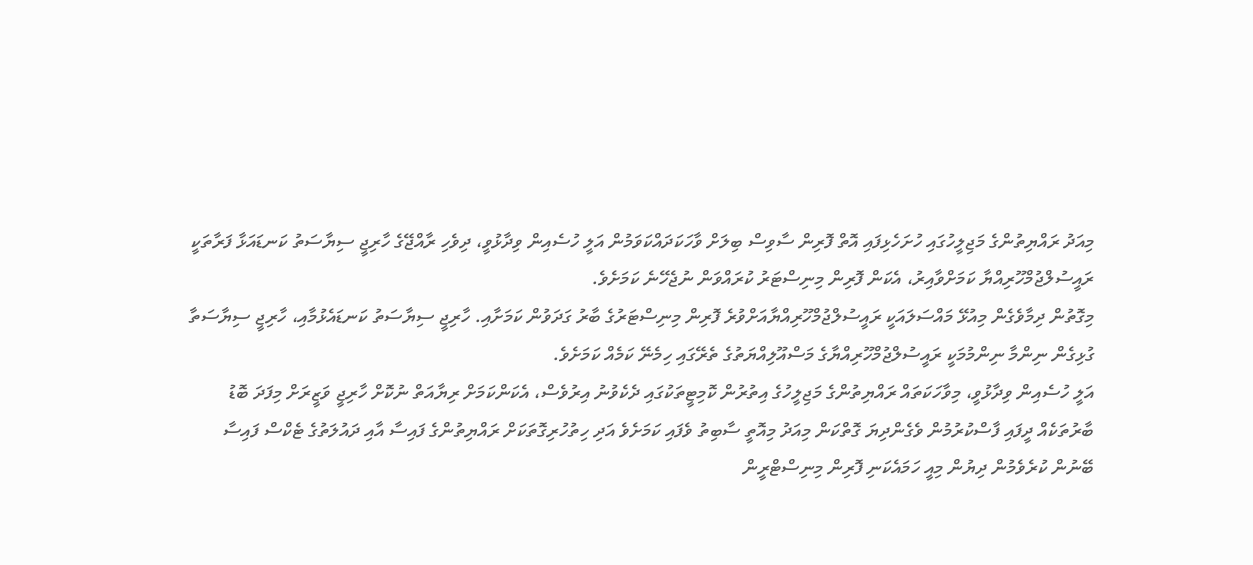މިއަދު ރައްޔިތުންގެ މަޖިލީހުގައި ހުށަހެޅިފައި އޮތް ފޮރިން ސާވިސް ބިލަށް ވާހަކަދައްކަވަމުން އަލީ ހުސެއިން ވިދާޅުވީ، ދިވެހި ރާއްޖޭގެ ހާރިޖީ ސިޔާސަތު ކަނޑައަޅާ ފަރާތަކީ ރައީސުލްޖުމްހޫރިއްޔާ ކަމަށްވާއިރު، އެކަން ފޮރިން މިނިސްޓަރު ކުރައްވަން ނުޖެހޭނެ ކަމަށެވެ.
މިގޮތުން ދިމާވެގެން މިއުޅޭ މައްސަލައަކީ ރައީސުލްޖުމްހޫރިއްޔާއަށްވުރެ ފޮރިން މިނިސްޓަރުގެ ބާރު ގަދަވުން ކަމަށާއި. ހާރިޖީ ސިޔާސަތު ކަނޑައެޅުމާއި، ހާރިޖީ ސިޔާސަތާ ގުޅިގެން ނިންމާ ނިންމުމަކީ ރައީސުލްޖުމްހޫރިއްޔާގެ މަސްއޫލިއްޔަތުގެ ތެރޭގައި ހިމެނޭ ކަމެއް ކަމަށެވެ.
އަލީ ހުސެއިން ވިދާޅުވީ، މިވާހަކަތައް ރައްޔިތުންގެ މަޖިލީހުގެ އިތުރުން ކޮމިޓީތަކުގައި ދެކެވުނު އިރުވެސް، އެކަންކަމަށް ރިޔާއަތް ނުކޮށް ހާރިޖީ ވަޒީރަށް މިފަދަ ބޮޑު ބާރުތަކެއް ދީފައި ފާސްކުރުމުން ވެގެންދިޔަ ގޮތްކަން މިއަދު މިއޮތީ ސާބިތު ވެފައި ކަމަށެވެ އަދި ހިތުހުރިގޮތަކަށް ރައްޔިތުންގެ ފައިސާ އާއި ދައުލަތުގެ ޓެކްސް ފައިސާ ބޭނުން ކުރެވެމުން ދިޔުން މިއީ ހަމައެކަނި ފޮރިން މިނިސްޓްރީން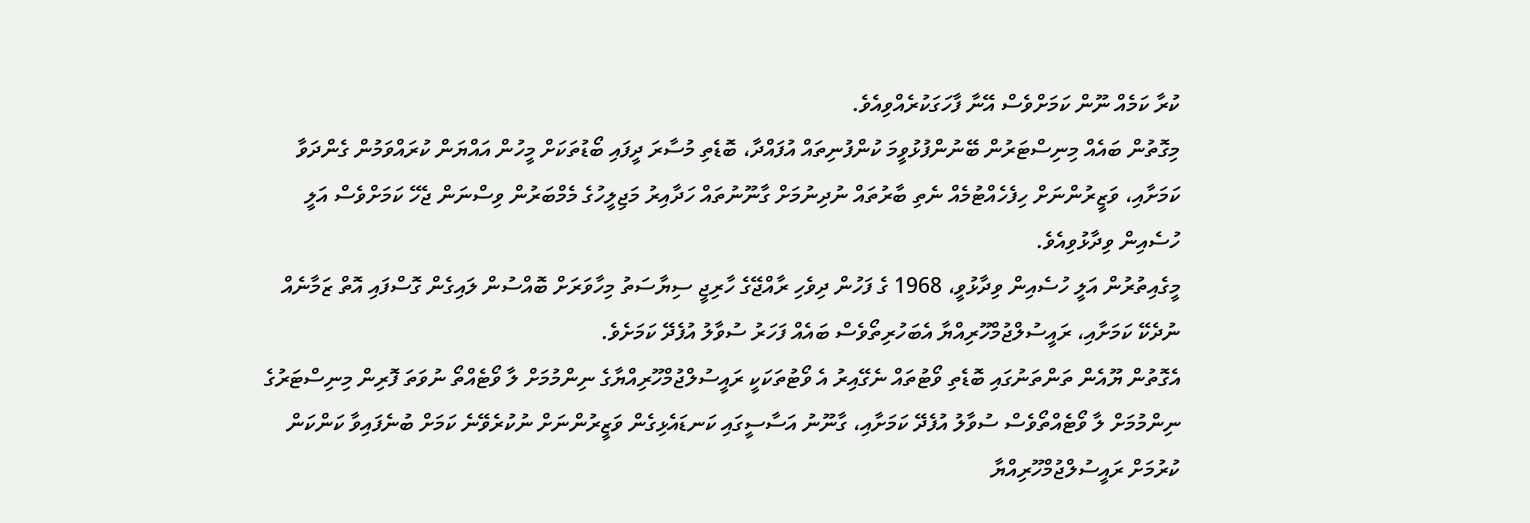ކުރާ ކަމެއް ނޫން ކަމަށްވެސް އޭނާ ފާހަގަކުރެއްވިއެވެ.
މިގޮތުން ބައެއް މިނިސްޓަރުން ބޭނުންފުޅުވީމަ ކުންފުނިތައް އުފައްދާ، ބޮޑެތި މުސާރަ ދީފައި ބޯޑުތަކަށް މީހުން އައްޔަން ކުރައްވަމުން ގެންދަވާ ކަމަށާއި، ވަޒީރުންނަށް ހިފެހެއްޓުމެއް ނެތި ބާރުތައް ނުދިނުމަށް ގާނޫނުތައް ހަދާއިރު މަޖިލީހުގެ މެމްބަރުން ވިސްނަން ޖެހޭ ކަމަށްވެސް އަލީ ހުސެއިން ވިދާޅުވިއެވެ.
މީގެއިތުރުން އަލީ ހުސެއިން ވިދާޅުވީ، 1968 ގެ ފަހުން ދިވެހި ރާއްޖޭގެ ހާރިޖީ ސިޔާސަތު މިހާވަރަށް ބޮއްސުން ލައިގެން ގޮސްފައި އޮތް ޒަމާނެއް ނުދެކޭ ކަމަށާއި، ރައީސުލްޖުމްހޫރިއްޔާ އެބަހުރިތޯވެސް ބައެއް ފަހަރު ސުވާލު އުފެދޭ ކަމަށެވެ.
އެގޮތުން ޔޫއެން ތަންތަނުގައި ބޮޑެތި ވޯޓުތައް ނެގޭއިރު އެ ވޯޓުތަކަކީ ރައީސުލްޖުމްހޫރިއްޔާގެ ނިންމުމަށް ލާ ވޯޓެއްތޯ ނުވަތަ ފޮރިން މިނިސްޓަރުގެ ނިންމުމަށް ލާ ވޯޓެއްތޯވެސް ސުވާލު އުފެދޭ ކަމަށާއި، ގާނޫނު އަސާސީގައި ކަނޑައެޅިގެން ވަޒީރުންނަށް ނުކުރެވޭނެ ކަމަށް ބުނެފައިވާ ކަންކަން ކުރުމަށް ރައީސުލްޖުމްހޫރިއްޔާ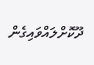ދޫކޮށްލައްވައިގެން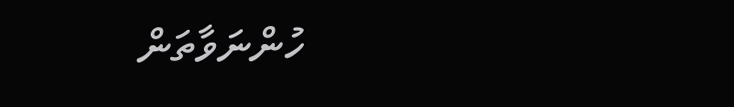ހުންނަވާތަން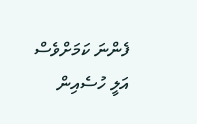ފެންނަ ކަމަށްވެސް އަލީ ހުސެއިން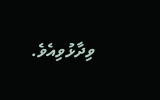ވިދާޅުވިއެވެ.